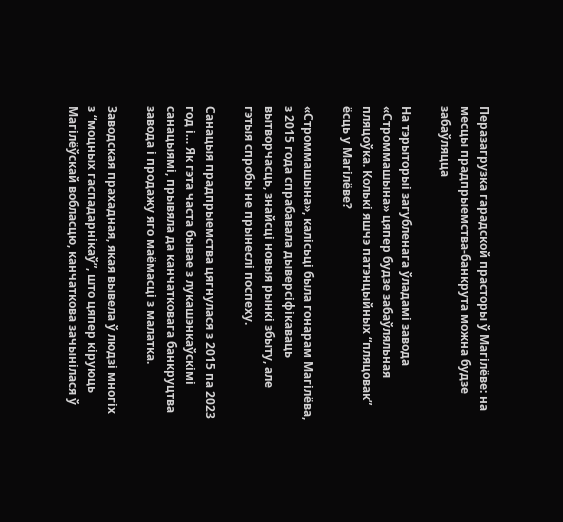Перазагрузка гарадской прасторы ў Магілёве: на месцы прадпрыемства-банкрута можна будзе забаўляцца

На тэрыторыі загубленага ўладамі завода «Строммашына» цяпер будзе забаўляльная пляцоўка. Колькі яшчэ патэнцыйных “пляцовак” ёсць у Магілёве?

«Строммашына», калісьці была гонарам Магілёва, з 2015 года спрабавала дыверсіфікаваць вытворчасць, знайсці новыя рынкі збыту, але гэтыя спробы не прынеслі поспеху.

Санацыя прадпрыемства цягнулася з 2015 па 2023 год і… Як гэта часта бывае з лукашэнкаўскімі санацыямі, прывяла да канчатковага банкруцтва завода і продажу яго маёмасці з малатка.

Заводская прахадная, якая вывела ў людзі многіх з “моцных гаспадарнікаў”, што цяпер кіруюць Магілёўскай вобласцю, канчаткова зачынілася ў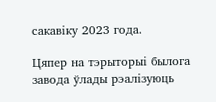сакавіку 2023 года.

Цяпер на тэрыторыі былога завода ўлады рэалізуюць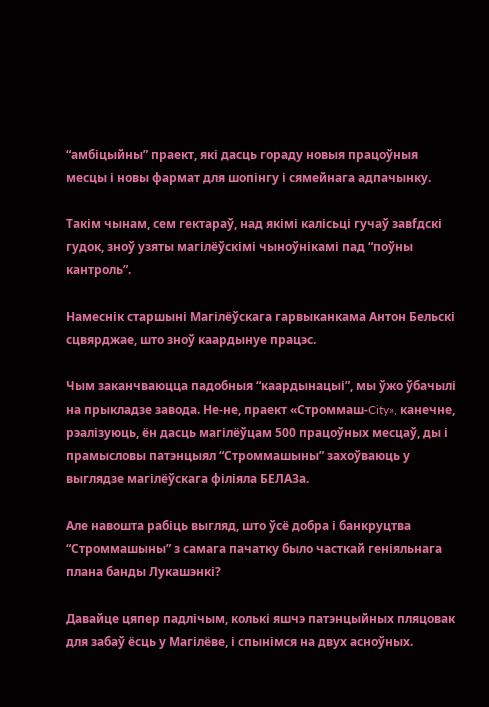“амбіцыйны” праект, які дасць гораду новыя працоўныя месцы і новы фармат для шопінгу і сямейнага адпачынку.

Такім чынам, сем гектараў, над якімі калісьці гучаў завfдскі гудок, зноў узяты магілёўскімі чыноўнікамі пад “поўны кантроль”.

Намеснік старшыні Магілёўскага гарвыканкама Антон Бельскі сцвярджае, што зноў каардынуе працэс.

Чым заканчваюцца падобныя “каардынацыі”, мы ўжо ўбачылі на прыкладзе завода. Не-не, праект «Строммаш‑City», канечне, рэалізуюць, ён дасць магілёўцам 500 працоўных месцаў, ды і прамысловы патэнцыял “Строммашыны” захоўваюць у выглядзе магілёўскага філіяла БЕЛАЗа.

Але навошта рабіць выгляд, што ўсё добра і банкруцтва “Строммашыны” з самага пачатку было часткай геніяльнага плана банды Лукашэнкі?

Давайце цяпер падлічым, колькі яшчэ патэнцыйных пляцовак для забаў ёсць у Магілёве, і спынімся на двух асноўных.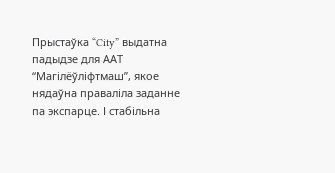Прыстаўка “City” выдатна падыдзе для ААТ “Магілёўліфтмаш”, якое нядаўна праваліла заданне па экспарце. І стабільна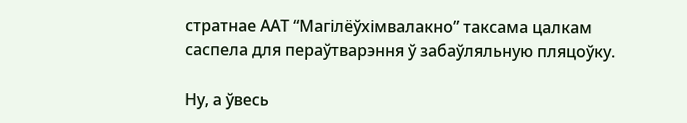стратнае ААТ “Магілёўхімвалакно” таксама цалкам саспела для пераўтварэння ў забаўляльную пляцоўку.

Ну, а ўвесь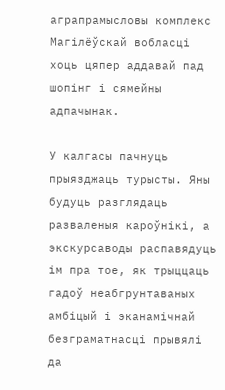аграпрамысловы комплекс Магілёўскай вобласці хоць цяпер аддавай пад шопінг і сямейны адпачынак.

У калгасы пачнуць прыязджаць турысты. Яны будуць разглядаць разваленыя кароўнікі, а экскурсаводы распавядуць ім пра тое, як трыццаць гадоў неабгрунтаваных амбіцый і эканамічнай безграматнасці прывялі да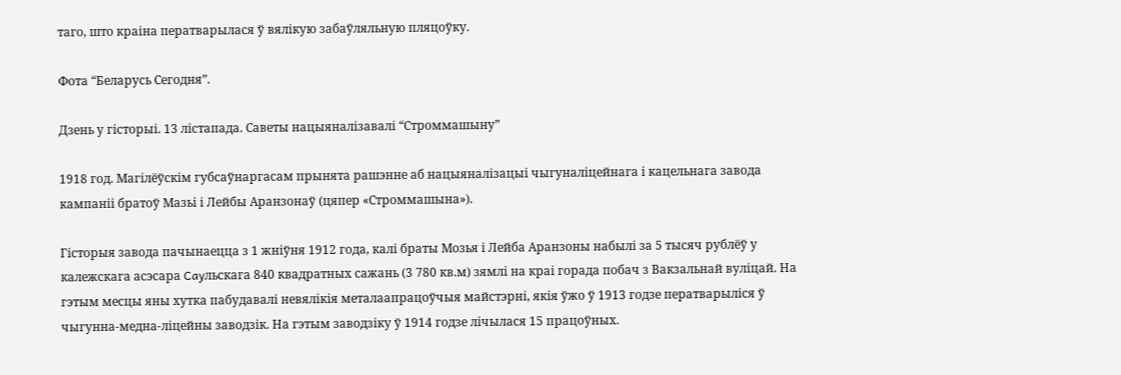таго, што краіна ператварылася ў вялікую забаўляльную пляцоўку.

Фота “Беларусь Сегодня”.

Дзень у гісторыі. 13 лістапада. Саветы нацыяналізавалі “Строммашыну”

1918 год. Магілёўскім губсаўнаргасам прынята рашэнне аб нацыяналізацыі чыгуналіцейнага і кацельнага завода кампаніі братоў Мазьі і Лейбы Аранзонаў (цяпер «Строммашына»).

Гісторыя завода пачынаецца з 1 жніўня 1912 года, калі браты Мозья і Лейба Аранзоны набылі за 5 тысяч рублёў у калежскага асэсара Cayльскага 840 квадратных сажань (3 780 кв.м) зямлі на краі горада побач з Вакзальнай вуліцай. На гэтым месцы яны хутка пабудавалі невялікія металаапрацоўчыя майстэрні, якія ўжо ў 1913 годзе ператварыліся ў чыгунна-медна-ліцейны заводзік. На гэтым заводзіку ў 1914 годзе лічылася 15 працоўных.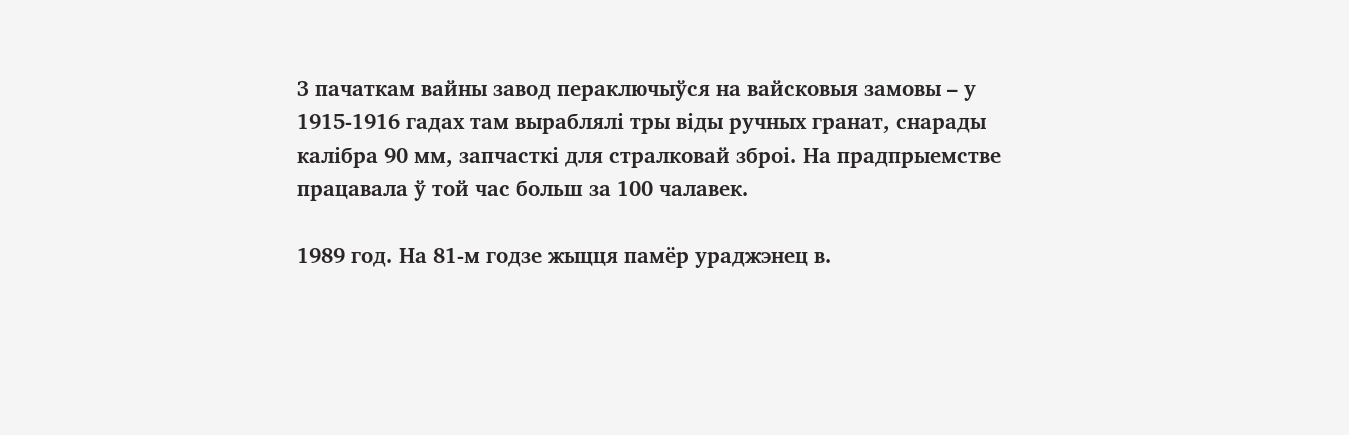З пачаткам вайны завод пераключыўся на вайсковыя замовы – у 1915-1916 гадах там выраблялі тры віды ручных гранат, снарады калібра 90 мм, запчасткі для стралковай зброі. На прадпрыемстве працавала ў той час больш за 100 чалавек.

1989 год. На 81-м годзе жыцця памёр ураджэнец в.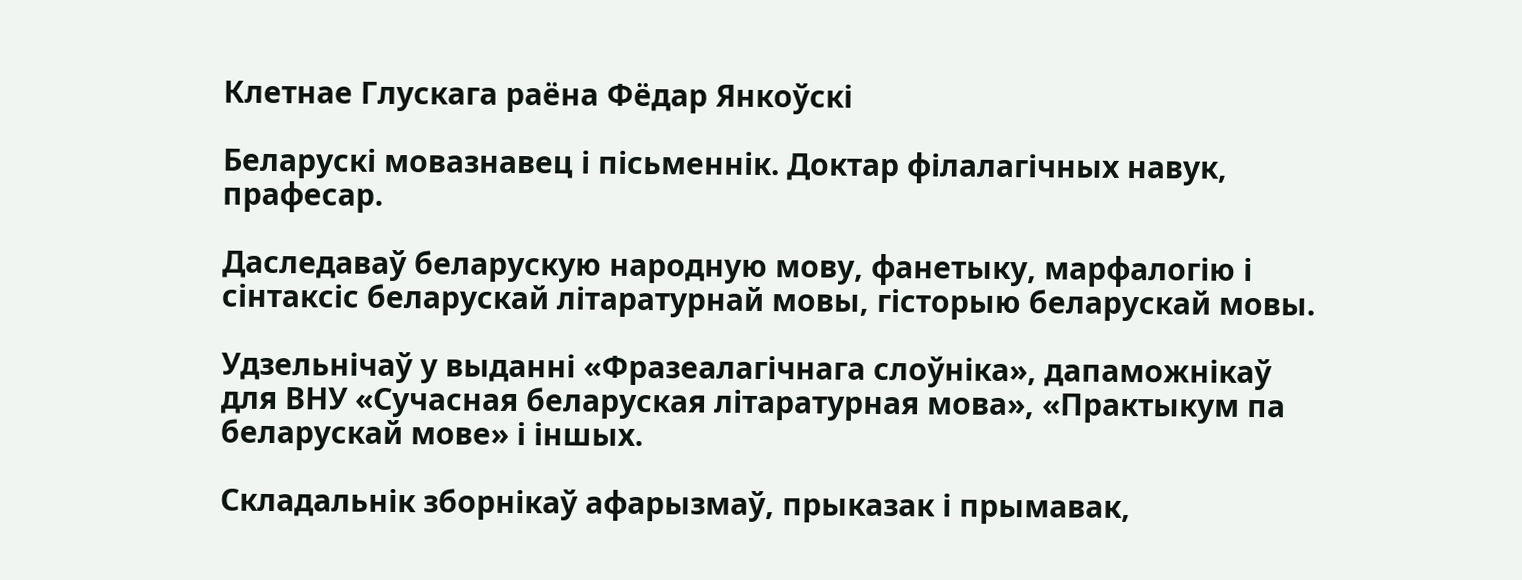Клетнае Глускага раёна Фёдар Янкоўскі

Беларускі мовазнавец і пісьменнік. Доктар філалагічных навук, прафесар.

Даследаваў беларускую народную мову, фанетыку, марфалогію і сінтаксіс беларускай літаратурнай мовы, гісторыю беларускай мовы.

Удзельнічаў у выданні «Фразеалагічнага слоўніка», дапаможнікаў для ВНУ «Сучасная беларуская літаратурная мова», «Практыкум па беларускай мове» і іншых.

Складальнік зборнікаў афарызмаў, прыказак і прымавак,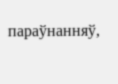параўнанняў,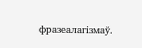фразеалагізмаў.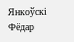Янкоўскі Фёдар